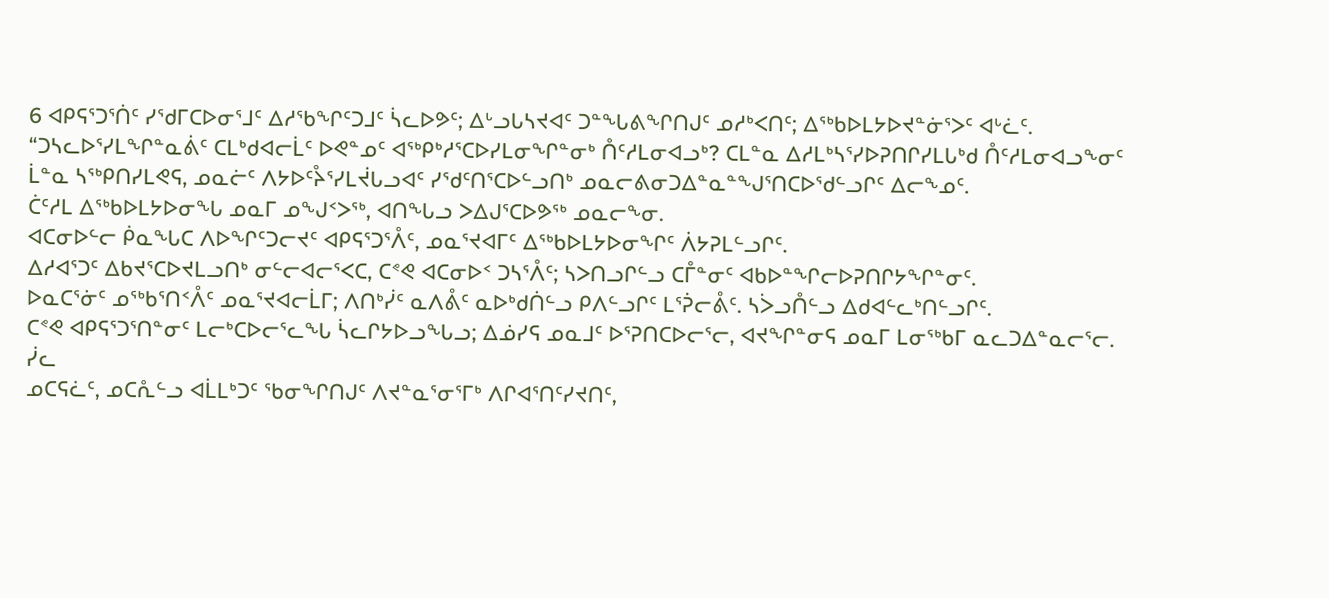6 ᐊᑭᕋᕐᑐᕐᑏᑦ ᓯᖁᒥᑕᐅᓂᕐᒧᑦ ᐃᓱᖃᖏᑦᑐᒧᑦ ᓵᓚᐅᕗᑦ; ᐃᒡᓗᒐᓴᔪᐊᑦ ᑐᓐᖓᕕᖏᑎᒍᑦ ᓄᓱᒃᐸᑎᑦ; ᐃᖅᑲᐅᒪᔭᐅᔪᓐᓃᕐᐳᑦ ᐊᒡᓛᑦ.
“ᑐᓴᓚᐅᕐᓯᒪᖏᓐᓇᕖᑦ ᑕᒪᒃᑯᐊᓕᒫᑦ ᐅᕙᓐᓄᑦ ᐊᖅᑭᒃᓱᕐᑕᐅᓯᒪᓂᖏᓐᓂᒃ ᑍᑦᓱᒪᓂᐊᓗᒃ? ᑕᒪᓐᓇ ᐃᓱᒪᒃᓴᕐᓯᐅᕈᑎᒋᓯᒪᒐᒃᑯ ᑍᑦᓱᒪᓂᐊᓗᖕᓂᑦ ᒫᓐᓇ ᓴᖅᑭᑎᓯᒪᕙᕋ, ᓄᓇᓖᑦ ᐱᔭᐅᑦᔧᕐᓯᒪᔫᒐᓗᐊᑦ ᓯᖁᑦᑎᕐᑕᐅᓪᓗᑎᒃ ᓄᓇᓕᕕᓂᑐᐃᓐᓇᓐᖑᕐᑎᑕᐅᖁᓪᓗᒋᑦ ᐃᓕᖕᓄᑦ.
ᑖᑦᓱᒪ ᐃᖅᑲᐅᒪᔭᐅᓂᖓ ᓄᓇᒥ ᓄᖑᑉᐳᖅ, ᐊᑎᖓᓗ ᐳᐃᒍᕐᑕᐅᕗᖅ ᓄᓇᓕᖕᓂ.
ᐊᑕᓂᐅᓪᓕ ᑮᓇᖓᑕ ᐱᐅᖏᑦᑐᓕᔪᑦ ᐊᑭᕋᕐᑐᕐᐰᑦ, ᓄᓇᕐᔪᐊᒥᑦ ᐃᖅᑲᐅᒪᔭᐅᓂᖏᑦ ᐲᔭᕈᒪᓪᓗᒋᑦ.
ᐃᓱᐊᕐᑐᑦ ᐃᑲᔪᕐᑕᐅᔪᒪᓗᑎᒃ ᓂᓪᓕᐊᓕᕐᐸᑕ, ᑕᕝᕙ ᐊᑕᓂᐅᑉ ᑐᓴᕐᐰᑦ; ᓴᐳᑎᓗᒋᓪᓗ ᑕᒤᓐᓂᑦ ᐊᑲᐅᓐᖏᓕᐅᕈᑎᒋᔭᖏᓐᓂᑦ.
ᐅᓇᑕᕐᓃᑦ ᓄᖅᑲᕐᑎᑉᐰᑦ ᓄᓇᕐᔪᐊᓕᒫᒥ; ᐱᑎᒃᓰᑦ ᓇᐱᕔᑦ ᓇᐅᒃᑯᑏᓪᓗ ᑭᐱᓪᓗᒋᑦ ᒪᕐᕉᓕᕔᑦ. ᓴᐴᓗᑍᓪᓗ ᐃᑯᐊᓪᓚᒃᑎᓪᓗᒋᑦ.
ᑕᕝᕙ ᐊᑭᕋᕐᑐᕐᑎᓐᓂᑦ ᒪᓕᒃᑕᐅᓕᕐᓚᖓ ᓵᓚᒋᔭᐅᓗᖓᓗ; ᐃᓅᓯᕋ ᓄᓇᒧᑦ ᐅᕐᕈᑎᑕᐅᓕᕐᓕ, ᐊᔪᖏᓐᓂᕋ ᓄᓇᒥ ᒪᓂᖅᑲᒥ ᓇᓚᑐᐃᓐᓇᓕᕐᓕ. ᓰᓚ
ᓄᑕᕋᓛᑦ, ᓄᑕᕅᓪᓗ ᐊᒫᒪᒃᑐᑦ ᖃᓂᖏᑎᒍᑦ ᐱᔪᓐᓇᕐᓂᕐᒥᒃ ᐱᒋᐊᕐᑎᑦᓯᔪᑎᑦ,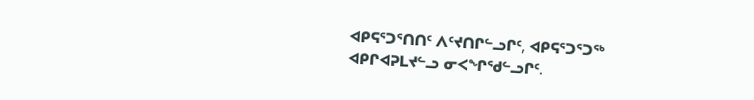ᐊᑭᕋᕐᑐᕐᑎᑎᑦ ᐱᑦᔪᑎᒋᓪᓗᒋᑦ, ᐊᑭᕋᕐᑐᕐᑐᖅ ᐊᑭᒋᐊᕈᒪᔪᓪᓗ ᓂᐸᖏᖁᓪᓗᒋᑦ.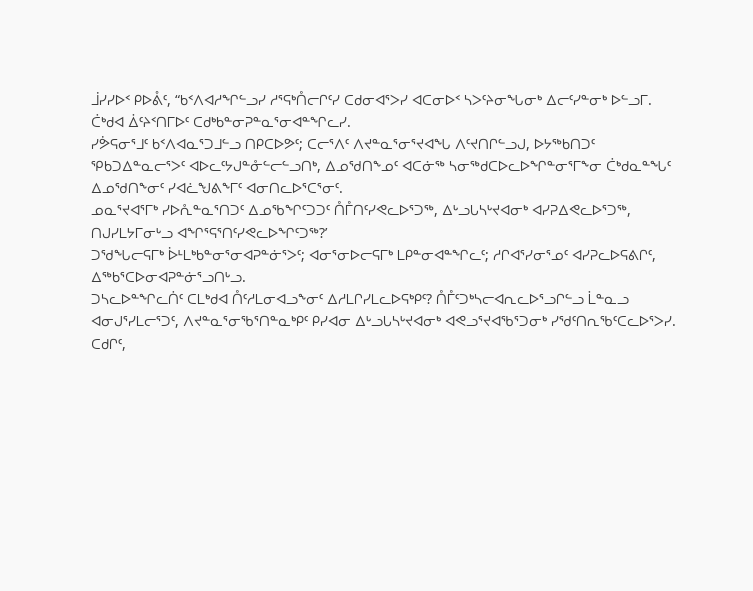ᒨᓯᓯᐅᑉ ᑭᐅᕔᑦ, “ᑲᑉᐱᐊᓱᖏᓪᓗᓯ ᓱᕐᕋᒃᑍᓕᒋᑦᓯ ᑕᑯᓂᐊᕐᐳᓯ ᐊᑕᓂᐅᑉ ᓴᐳᑦᔨᓂᖓᓂᒃ ᐃᓕᑦᓯᓐᓂᒃ ᐅᓪᓗᒥ. ᑖᒃᑯᐊ ᐄᑦᔨᑉᑎᒥᐅᑦ ᑕᑯᒃᑲᓐᓂᕈᓐᓇᕐᓂᐊᓐᖏᓚᓯ.
ᓯᕘᕋᓂᕐᒧᑦ ᑲᑉᐱᐊᓇᕐᑐᒧᓪᓗ ᑎᑭᑕᐅᕗᑦ; ᑕᓕᕐᐱᑦ ᐱᔪᓐᓇᕐᓂᕐᔪᐊᖓ ᐱᑦᔪᑎᒋᓪᓗᒍ, ᐅᔭᖅᑲᑎᑐᑦ ᕿᑲᑐᐃᓐᓇᓕᕐᐳᑦ ᐊᐅᓚᑦᔭᒍᓐᓁᓪᓕᓪᓗᑎᒃ, ᐃᓄᖁᑎᖕᓄᑦ ᐊᑕᓃᖅ ᓴᓂᖅᑯᑕᐅᓚᐅᖏᓐᓂᕐᒥᖕᓂ ᑖᒃᑯᓇᓐᖓᑦ ᐃᓄᖁᑎᖕᓂᑦ ᓯᐊᓛᖑᕕᖕᒥᑦ ᐊᓂᑎᓚᐅᕐᑕᕐᓂᑦ.
ᓄᓇᕐᔪᐊᕐᒥᒃ ᓯᐅᕅᓐᓇᕐᑎᑐᑦ ᐃᓄᖃᖏᑦᑐᑐᑦ ᑍᒤᑎᑦᓯᕙᓚᐅᕐᑐᖅ, ᐃᒡᓗᒐᓴᒡᔪᐊᓂᒃ ᐊᓯᕈᐃᕙᓚᐅᕐᑐᖅ, ᑎᒍᓯᒪᔭᒥᓂᒡᓗ ᐊᖏᕐᕋᕐᑎᑦᓯᕙᓚᐅᖏᑦᑐᖅ?’
ᑐᖁᖓᓕᕋᒥᒃ ᐆᒻᒪᒃᑲᓐᓂᕐᓂᐊᕈᓐᓃᕐᐳᑦ; ᐊᓂᕐᓂᐅᓕᕋᒥᒃ ᒪᑭᓐᓂᐊᓐᖏᓚᑦ; ᓱᒋᐊᕐᓯᓂᕐᓄᑦ ᐊᓯᕈᓚᐅᕋᕕᒋᑦ, ᐃᖅᑲᕐᑕᐅᓂᐊᕈᓐᓃᕐᓗᑎᒡᓗ.
ᑐᓴᓚᐅᓐᖏᓚᑏᑦ ᑕᒪᒃᑯᐊ ᑍᑦᓱᒪᓂᐊᓗᖕᓂᑦ ᐃᓱᒪᒋᓯᒪᓚᐅᕋᒃᑭᑦ? ᑍᒤᑦᑐᒃᓴᓕᐊᕆᓚᐅᕐᓗᒋᓪᓗ ᒫᓐᓇᓗ ᐊᓂᒍᕐᓯᒪᓕᕐᑐᑦ, ᐱᔪᓐᓇᕐᓂᖃᕐᑎᓐᓇᒃᑭᑦ ᑭᓯᐊᓂ ᐃᒡᓗᒐᓴᒡᔪᐊᓂᒃ ᐊᕙᓗᕐᔪᐊᖃᕐᑐᓂᒃ ᓯᖁᑦᑎᕆᖃᑦᑕᓚᐅᕐᐳᓯ.
ᑕᑯᒋᑦ,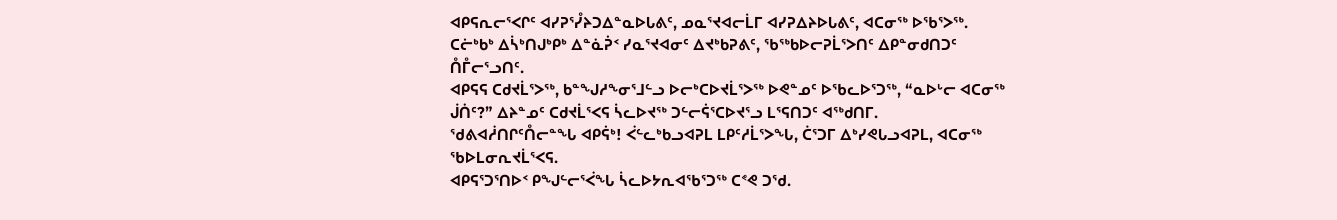ᐊᑭᕋᕆᓕᕐᐸᒋᑦ ᐊᓯᕈᕐᓮᔨᑐᐃᓐᓇᐅᒐᕕᑦ, ᓄᓇᕐᔪᐊᓕᒫᒥ ᐊᓯᕈᐃᔨᐅᒐᕕᑦ, ᐊᑕᓂᖅ ᐅᖃᕐᐳᖅ. ᑕᓖᒃᑲᒃ ᐃᓵᒃᑎᒍᒃᑭᒃ ᐃᓐᓈᕉᑉ ᓯᓇᕐᔪᐊᓂᑦ ᐃᔪᒃᑲᕈᕕᑦ, ᖃᖅᑲᐅᓕᕈᒫᕐᐳᑎᑦ ᐃᑭᓐᓂᑯᑎᑐᑦ ᑍᒤᓕᕐᓗᑎᑦ.
ᐊᑭᕋᕋ ᑕᑯᔪᒫᕐᐳᖅ, ᑲᓐᖑᓱᖕᓂᕐᒧᓪᓗ ᐅᓕᒃᑕᐅᔪᒫᕐᐳᖅ ᐅᕙᓐᓄᑦ ᐅᖃᓚᐅᕐᑐᖅ, “ᓇᐅᒡᓕ ᐊᑕᓂᖅ ᒎᑏᑦ?” ᐃᔨᓐᓄᑦ ᑕᑯᔪᒫᕐᐸᕋ ᓵᓚᐅᔪᖅ ᑐᓪᓕᕌᕐᑕᐅᔪᕐᓗ ᒪᕐᕋᑎᑐᑦ ᐊᖅᑯᑎᒥ.
ᖁᕕᐊᓲᑎᒋᑦᑍᓕᓐᖓ ᐊᑭᕌᒃ! ᐹᓪᓚᒃᑲᓗᐊᕈᒪ ᒪᑭᑦᓱᒫᕐᐳᖓ, ᑖᕐᑐᒥ ᐃᒃᓯᕙᒐᓗᐊᕈᒪ, ᐊᑕᓂᖅ ᖃᐅᒪᓂᕆᔪᒫᕐᐸᕋ.
ᐊᑭᕋᕐᑐᕐᑎᐅᑉ ᑭᖑᓪᓕᕐᐹᖓ ᓵᓚᐅᔭᕆᐊᖃᕐᑐᖅ ᑕᕝᕙ ᑐᖁ.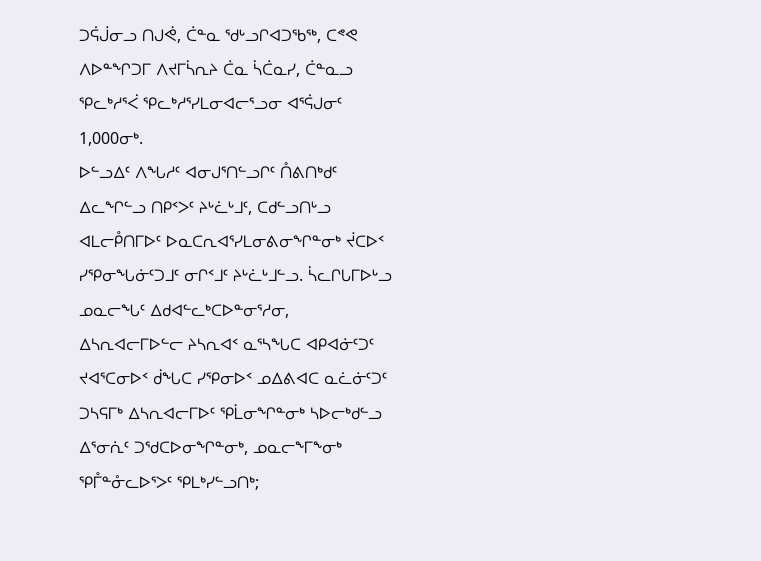ᑐᕌᒎᓂᓗ ᑎᒍᕚ, ᑖᓐᓇ ᖁᒡᓗᒋᐊᑐᖃᖅ, ᑕᕝᕙ ᐱᐅᓐᖏᑐᒥ ᐱᔪᒥᓵᕆᔨ ᑖᓇ ᓵᑖᓇᓯ, ᑖᓐᓇᓗ ᕿᓚᒃᓱᕐᐹ ᕿᓚᒃᓱᕐᓯᒪᓂᐊᓕᕐᓗᓂ ᐊᕐᕌᒍᓂᑦ 1,000ᓂᒃ.
ᐅᓪᓗᐃᑦ ᐱᖓᓱᑦ ᐊᓂᒍᕐᑎᓪᓗᒋᑦ ᑍᕕᑎᒃᑯᑦ ᐃᓚᖏᓪᓗ ᑎᑭᑉᐳᑦ ᔨᒡᓛᒡᒧᑦ, ᑕᑯᓪᓗᑎᒡᓗ ᐊᒪᓕᑬᑎᒥᐅᑦ ᐅᓇᑕᕆᐊᕐᓯᒪᓂᕕᓂᖏᓐᓂᒃ ᔫᑕᐅᑉ ᓯᕿᓂᖓᓃᑦᑐᒧᑦ ᓂᒋᑉᒧᑦ ᔨᒡᓛᒡᒧᓪᓗ. ᓵᓚᒋᒐᒥᐅᒡᓗ ᓄᓇᓕᖓᑦ ᐃᑯᐊᓪᓚᒃᑕᐅᓐᓂᕐᓱᓂ,
ᐃᓴᕆᐊᓕᒥᐅᓪᓕ ᔨᓴᕆᐊᑉ ᓇᕐᓴᖓᑕ ᐊᑭᐊᓃᑦᑐᑦ ᔪᐊᕐᑕᓂᐅᑉ ᑰᖓᑕ ᓯᕿᓂᐅᑉ ᓄᐃᕕᐊᑕ ᓇᓛᓃᑦᑐᑦ ᑐᓴᕋᒥᒃ ᐃᓴᕆᐊᓕᒥᐅᑦ ᕿᒫᓂᖏᓐᓂᒃ ᓴᐅᓕᒃᑯᓪᓗ ᐃᕐᓂᕇᑦ ᑐᖁᑕᐅᓂᖏᓐᓂᒃ, ᓄᓇᓕᖕᒥᖕᓂᒃ ᕿᒤᓐᓁᓚᐅᕐᐳᑦ ᕿᒪᒃᓯᓪᓗᑎᒃ;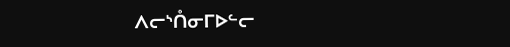ᐱᓕᔅᑍᓂᒥᐅᓪᓕ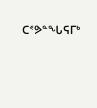ᑕᕝᕗᓐᖓᕋᒥᒃ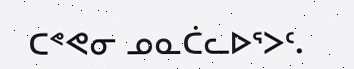ᑕᕝᕙᓂ ᓄᓇᑖᓚᐅᕐᐳᑦ.